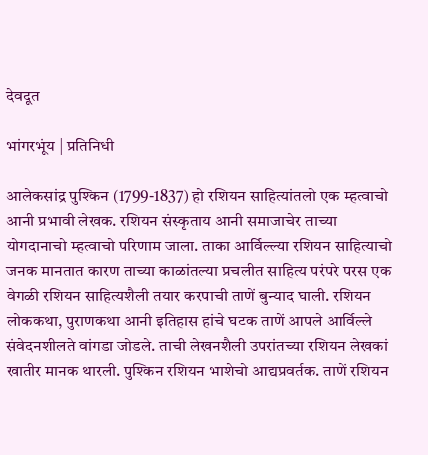देवदूत

भांगरभूंय | प्रतिनिधी

आलेकसांद्र पुश्किन (1799-1837) हो रशियन साहित्यांतलो एक म्हत्वाचो आनी प्रभावी लेखक. रशियन संस्कृताय आनी समाजाचेर ताच्या योगदानाचो म्हत्वाचो परिणाम जाला. ताका आर्विल्ल्या रशियन साहित्याचो जनक मानतात कारण ताच्या काळांतल्या प्रचलीत साहित्य परंपरे परस एक वेगळी रशियन साहित्यशैली तयार करपाची ताणें बुन्याद घाली. रशियन लोककथा, पुराणकथा आनी इतिहास हांचे घटक ताणें आपले आर्विल्ले संवेदनशीलते वांगडा जोडले. ताची लेखनशैली उपरांतच्या रशियन लेखकां खातीर मानक थारली. पुश्किन रशियन भाशेचो आद्यप्रवर्तक. ताणें रशियन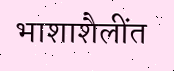भाशाशैलींत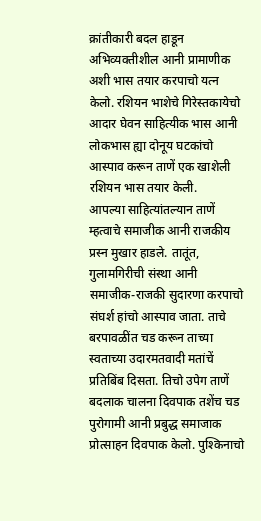क्रांतीकारी बदल हाडून अभिव्यक्तीशील आनी प्रामाणीक अशी भास तयार करपाचो यत्न केलो. रशियन भाशेचे गिरेस्तकायेचो आदार घेवन साहित्यीक भास आनी लोकभास ह्या दोनूय घटकांचो आस्पाव करून ताणें एक खाशेली रशियन भास तयार केली.
आपल्या साहित्यांतल्यान ताणें म्हत्वाचे समाजीक आनी राजकीय प्रस्न मुखार हाडले. तातूंत, गुलामगिरीची संस्था आनी समाजीक-राजकी सुदारणा करपाचो संघर्श हांचो आस्पाव जाता. ताचे बरपावळींत चड करून ताच्या स्वताच्या उदारमतवादी मतांचें प्रतिबिंब दिसता. तिचो उपेग ताणें बदलाक चालना दिवपाक तशेंच चड पुरोगामी आनी प्रबुद्ध समाजाक प्रोत्साहन दिवपाक केलो. पुश्किनाचो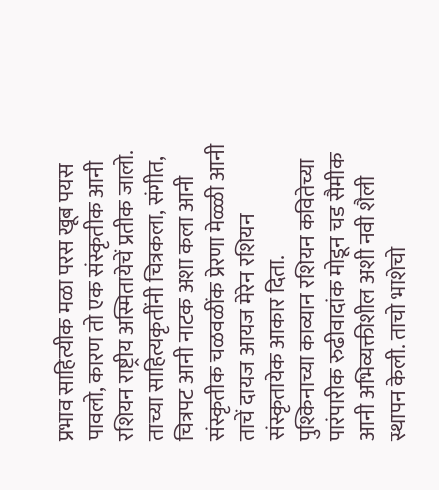प्रभाव साहित्यीक मळा परस खूब पयस पावलो, कारण तो एक संस्कृतीक आनी रशियन राष्ट्रीय अस्मितायेचें प्रतीक जालो. ताच्या साहित्यकृतींनी चित्रकला, संगीत, चित्रपट आनी नाटक अशा कला आनी संस्कृतीक चळवळींक प्रेरणा मेळ्ळी आनी ताचें दायज आयज मेरेन रशियन संस्कृतायेक आकार दिता.
पुश्किनाच्या काव्यान रशियन कवितेच्या पारंपारीक रुढीवादांक मोडून चड सैमीक आनी अभिव्यक्तीशील अशी नवी शैली स्थापन केली. ताचो भाशेचो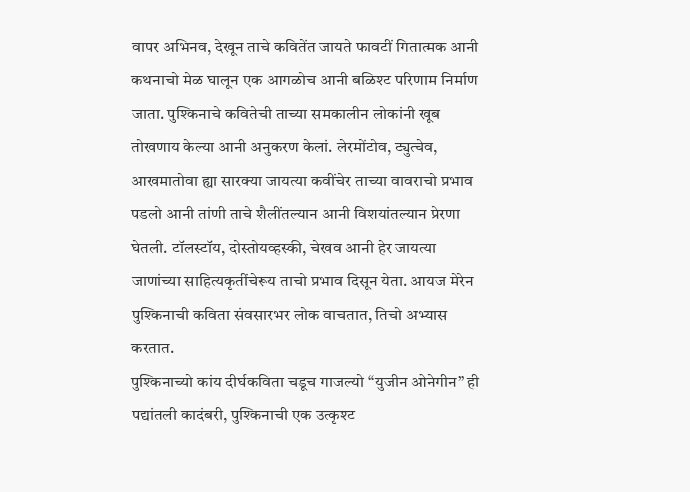वापर अभिनव, देखून ताचे कवितेंत जायते फावटीं गितात्मक आनी कथनाचो मेळ घालून एक आगळोच आनी बळिश्ट परिणाम निर्माण जाता. पुश्किनाचे कवितेची ताच्या समकालीन लोकांनी खूब तोखणाय केल्या आनी अनुकरण केलां. लेरमोंटोव, ट्युत्चेव, आखमातोवा ह्या सारक्या जायत्या कवींचेर ताच्या वावराचो प्रभाव पडलो आनी तांणी ताचे शैलींतल्यान आनी विशयांतल्यान प्रेरणा घेतली. टॉलस्टॉय, दोस्तोयव्हस्की, चेखव आनी हेर जायत्या जाणांच्या साहित्यकृतींचेरूय ताचो प्रभाव दिसून येता. आयज मेरेन पुश्किनाची कविता संवसारभर लोक वाचतात, तिचो अभ्यास करतात.
पुश्किनाच्यो कांय दीर्घकविता चडूच गाजल्यो “युजीन ओनेगीन” ही पद्यांतली कादंबरी, पुश्किनाची एक उत्कृश्ट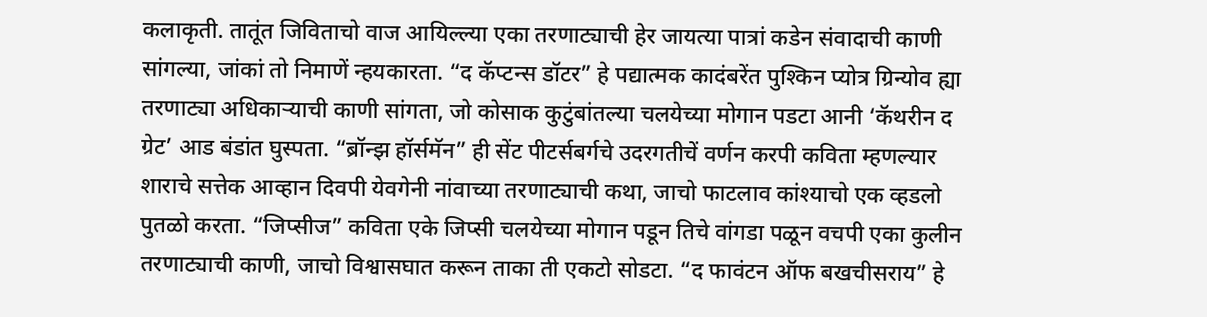कलाकृती. तातूंत जिविताचो वाज आयिल्ल्या एका तरणाट्याची हेर जायत्या पात्रां कडेन संवादाची काणी सांगल्या, जांकां तो निमाणें न्हयकारता. “द कॅप्टन्स डॉटर” हे पद्यात्मक कादंबरेंत पुश्किन प्योत्र ग्रिन्योव ह्या तरणाट्या अधिकाऱ्याची काणी सांगता, जो कोसाक कुटुंबांतल्या चलयेच्या मोगान पडटा आनी ‘कॅथरीन द ग्रेट’ आड बंडांत घुस्पता. “ब्रॉन्झ हॉर्समॅन” ही सेंट पीटर्सबर्गचे उदरगतीचें वर्णन करपी कविता म्हणल्यार शाराचे सत्तेक आव्हान दिवपी येवगेनी नांवाच्या तरणाट्याची कथा, जाचो फाटलाव कांश्याचो एक व्हडलो पुतळो करता. “जिप्सीज” कविता एके जिप्सी चलयेच्या मोगान पडून तिचे वांगडा पळून वचपी एका कुलीन तरणाट्याची काणी, जाचो विश्वासघात करून ताका ती एकटो सोडटा. “द फावंटन ऑफ बखचीसराय” हे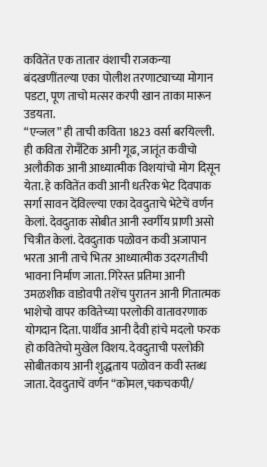कवितेंत एक तातार वंशाची राजकन्या बंदखणींतल्या एका पोलीश तरणाट्याच्या मोगान पडटा, पूण ताचो मत्सर करपी खान ताका मारून उडयता.
“एन्जल” ही ताची कविता 1823 वर्सा बरयिल्ली. ही कविता रोमँटिक आनी गूढ, जातूंत कवीचो अलौकीक आनी आध्यात्मीक विशयांचो मोग दिसून येता. हे कवितेंत कवी आनी धर्तरेक भेट दिवपाक सर्गा सावन देंविल्ल्या एका देवदुताचे भेटेचें वर्णन केलां. देवदुताक सोबीत आनी स्वर्गीय प्राणी असो चित्रीत केलां. देवदुताक पळोवन कवी अजापान भरता आनी ताचे भितर आध्यात्मीक उदरगतीची भावना निर्माण जाता. गिरेस्त प्रतिमा आनी उमळशीक वाडोवपी तशेंच पुरातन आनी गितात्मक भाशेचो वापर कवितेच्या परलोकी वातावरणाक योगदान दिता. पार्थीव आनी दैवी हांचे मदलो फरक हो कवितेचो मुखेल विशय. देवदुताची परलोकी सोबीतकाय आनी शुद्धताय पळोवन कवी स्तब्ध जाता. देवदुताचें वर्णन “कोमल,चकचकपी/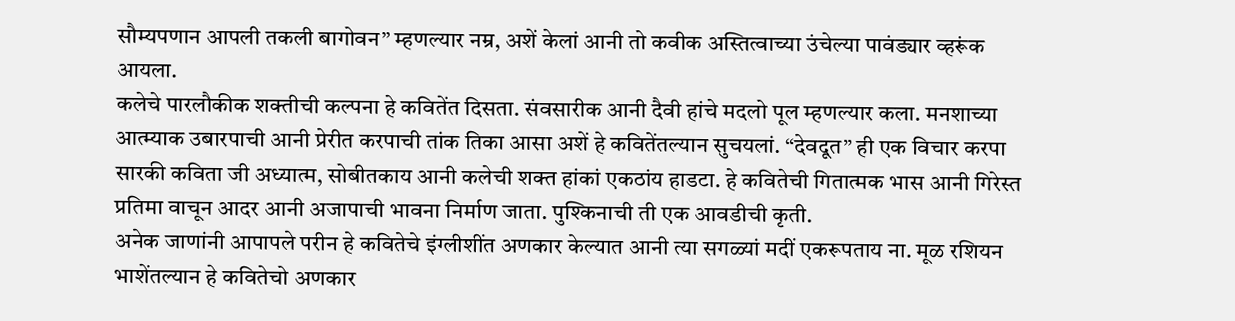सौम्यपणान आपली तकली बागोवन” म्हणल्यार नम्र, अशें केलां आनी तो कवीक अस्तित्वाच्या उंचेल्या पावंड्यार व्हरूंक आयला.
कलेचे पारलौकीक शक्तीची कल्पना हे कवितेंत दिसता. संवसारीक आनी दैवी हांचे मदलो पूल म्हणल्यार कला. मनशाच्या आत्म्याक उबारपाची आनी प्रेरीत करपाची तांक तिका आसा अशें हे कवितेंतल्यान सुचयलां. “देवदूत” ही एक विचार करपा सारकी कविता जी अध्यात्म, सोबीतकाय आनी कलेची शक्त हांकां एकठांय हाडटा. हे कवितेची गितात्मक भास आनी गिरेस्त
प्रतिमा वाचून आदर आनी अजापाची भावना निर्माण जाता. पुश्किनाची ती एक आवडीची कृती.
अनेक जाणांनी आपापले परीन हे कवितेचे इंग्लीशींत अणकार केल्यात आनी त्या सगळ्यां मदीं एकरूपताय ना. मूळ रशियन भाशेंतल्यान हे कवितेचो अणकार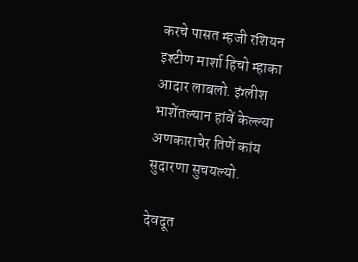करचे पासत म्हजी रशियन इश्टीण मार्शा हिचो म्हाका आदार लाबलो. इंग्लीश भाशेंतल्यान हांवें केल्ल्या अणकाराचेर तिणें कांय सुदारणा सुचयल्यो.

देवदूत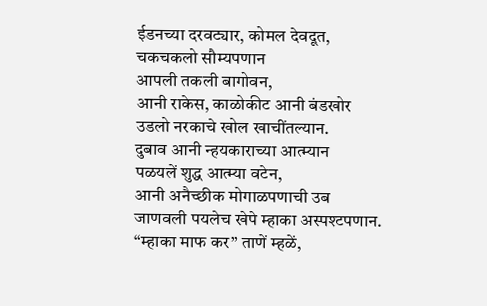ईडनच्या दरवट्यार, कोमल देवदूत,
चकचकलो सौम्यपणान
आपली तकली बागोवन,
आनी राकेस, काळोकीट आनी बंडखोर
उडलो नरकाचे खोल खाचींतल्यान.
दुबाव आनी न्हयकाराच्या आत्म्यान
पळयलें शुद्ध आत्म्या वटेन,
आनी अनैच्छीक मोगाळपणाची उब
जाणवली पयलेच खेपे म्हाका अस्पश्टपणान.
“म्हाका माफ कर” ताणें म्हळें,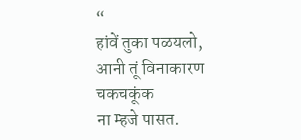“
हांवें तुका पळयलो,
आनी तूं विनाकारण चकचकूंक
ना म्हजे पासत.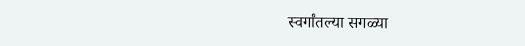स्वर्गांतल्या सगळ्या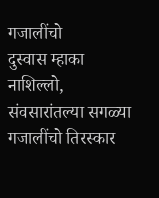गजालींचो
दुस्वास म्हाका नाशिल्लो,
संवसारांतल्या सगळ्या
गजालींचो तिरस्कार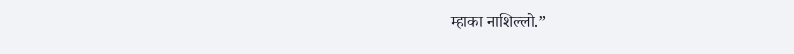म्हाका नाशिल्लो.”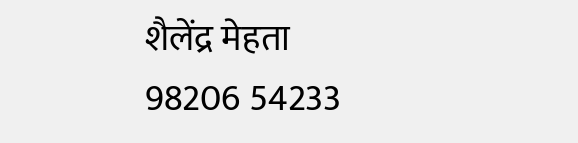शैलेंद्र मेहता
98206 54233